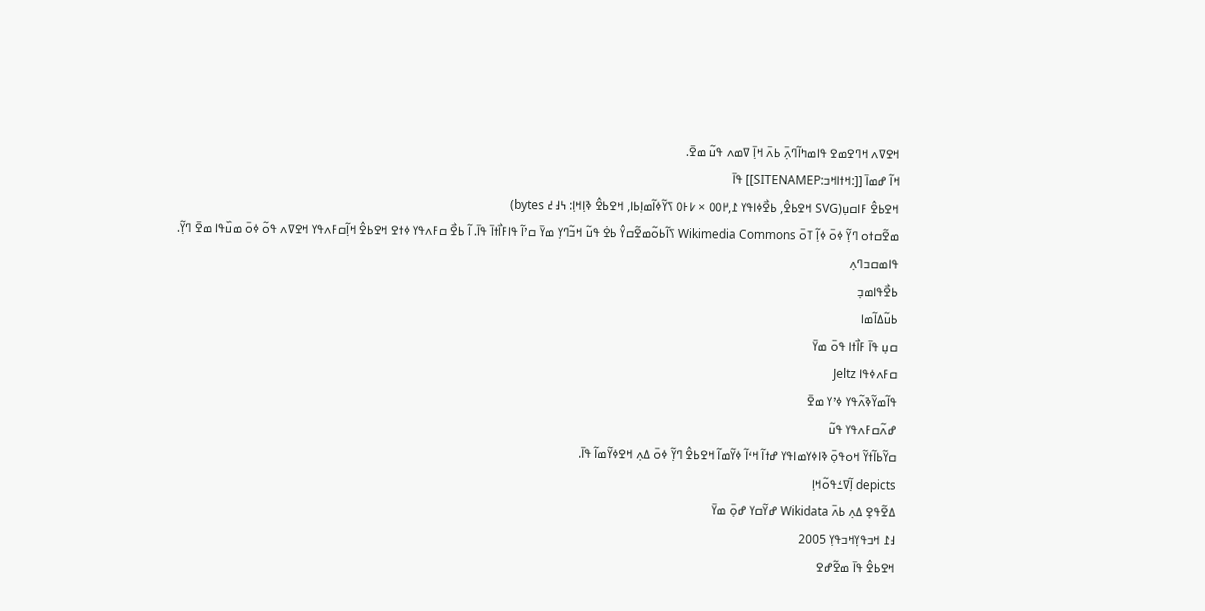ߞߐߜߍ ߞߣߐߘߐ ߟߊߘߤߊ߬ߣߍ߲߫ ߕߍ߫ ߞߊ߲߫ ߜߘߍ ߟߎ߬ ߘߐ߫.
ߞߊ߬ ߝߘߊ߫ [[:ߞߙߊߞߏ:SITENAMEP]] ߟߊ߫
ߞߐߕߐ߮ ߓߊߛߎ߲(SVG ߞߐߕߐ߮, ߕߐ߯ߦߊߟߌ ߁,߂߀߀ × ߇߅߀ ߖߌ߬ߦߊ߬ߘߊ߲ߕߊ, ߞߐߕߐ߮ ߢߊ߲ߞߊ߲: ߆߃߄ bytes)
ߘߐ߬ߛߙߋ ߣߌ߲߬ ߦߋ߫ ߦߊ߲߬ ߠߋ߫ Wikimedia Commons ߖߊ߬ߕߋ߬ߘߐ߬ߛߌ߮ ߕߐ߭ ߟߎ߬ ߞߏ߬ߣߌ߲ ߘߌ߫ ߛߴߊ߬ ߟߊߓߊ߯ߙߊ߫ ߟߊ߫. ߊ߬ ߕߐ߯ ߛߓߍߟߌ ߦߙߐ ߞߐߕߐ߮ ߞߊ߲߬ߛߓߍߟߌ ߞߐߜߍ ߟߋ߬ ߦߋ߫ ߘߎ߰ߟߊ ߘߐ߫ ߣߌ߲߬.
ߟߊߘߛߏߣߍ߲
ߕߐ߯ߟߊߘߏ߲
ߕߎ߬ߡߊ߬ߘߊ
ߛߎ߲ ߟߊ߫ ߓߊ߯ߙߊ ߟߋ߫ ߘߌ߫
ߛߓߍߦߟߊ Jeltz
ߟߊ߬ߘߌ߬ߢߍ߬ߟߌ ߦߴߌ ߘߐ߫
ߝߍ߬ߛߓߍߟߌ ߟߎ߬
ߛߌ߬ߕߊ߬ߙߌ߬ ߞߋߟߋ߲߫ ߢߊߦߌߘߊߟߌ ߝߙߊ߬ ߞߵߊ߬ ߦߌ߬ߘߊ߬ ߞߐߕߐ߮ ߣߌ߲߬ ߦߋ߫ ߡߍ߲ ߞߐߦߌ߬ߘߊ߬ ߟߊ߫.
depicts ߊ߲߬ߜߑߟߋ߬ߞߊ߲
ߡߐ߬ߟߐ߲ ߡߍ߲ ߕߍ߫ Wikidata ߝߌ߬ߛߌ ߝߋ߲߫ ߘߌ߫
߃߁ ߞߏߟߌ߲ߞߏߟߌ߲ 2005
ߞߐߕߐ߮ ߟߊ߫ ߘߐ߬ߝߐ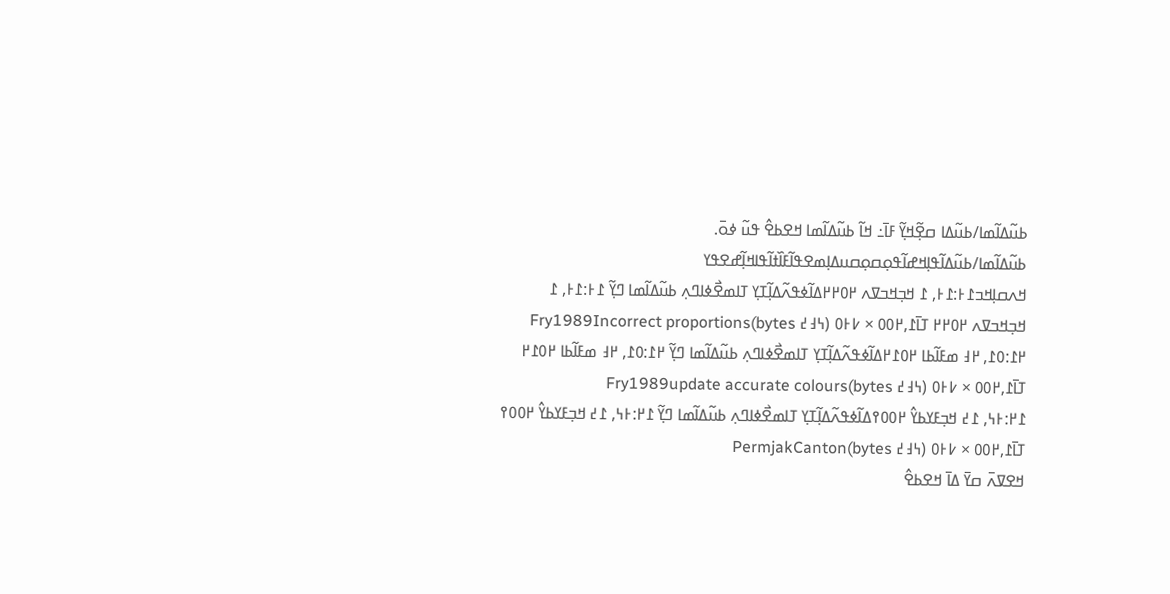ߕߎ߬ߡߊ߬ߘߊ/ߕߎ߬ߡߊ ߛߐ߲߬ߞߌ߲߬ ߓߊ߫߸ ߞߊ߬ ߕߎ߬ߡߊ߬ߘߊ ߞߐߕߐ߮ ߟߎ߬ ߦߋ߫.
ߕߎ߬ߡߊ߬ߘߊ/ߕߎ߬ߡߊ߬ߟߊ߲ߞߝߊ߬ߟߋ߲ߛߋ߲ߛߎߡߊ߲ߘߐߟߊ߬ߓߊ߰ߙߊ߬ߟߊߞߊ߲߬ߝߐߟߌ
ߞߍߛߊ߲ߞߏ߁߅:߁߅, ߁ ߞߏ߲ߞߏߜߍ ߂߀߂߂ߡߊ߬ߦߟߍ߬ߡߊ߲߬ߠߌ߲ ߠߊߘߐ߯ߦߊߣߍ߲ ߕߎ߬ߡߊ߬ߘߊ ߣߌ߲߬ ߁߅:߁߅, ߁ ߞߏ߲ߞߏߜߍ ߂߀߂߂ ߠߊ߫߁,߂߀߀ × ߇߅߀ (߆߃߄ bytes)Fry1989Incorrect proportions
߂߁:߀߁, ߂߃ ߘߓߊ߬ߕߊ ߂߀߁߂ߡߊ߬ߦߟߍ߬ߡߊ߲߬ߠߌ߲ ߠߊߘߐ߯ߦߊߣߍ߲ ߕߎ߬ߡߊ߬ߘߊ ߣߌ߲߬ ߂߁:߀߁, ߂߃ ߘߓߊ߬ߕߊ ߂߀߁߂ ߠߊ߫߁,߂߀߀ × ߇߅߀ (߆߃߄ bytes)Fry1989update accurate colours
߁߂:߅߆, ߁߄ ߞߏ߲ߓߌߕߌ߮ ߂߀߀߉ߡߊ߬ߦߟߍ߬ߡߊ߲߬ߠߌ߲ ߠߊߘߐ߯ߦߊߣߍ߲ ߕߎ߬ߡߊ߬ߘߊ ߣߌ߲߬ ߁߂:߅߆, ߁߄ ߞߏ߲ߓߌߕߌ߮ ߂߀߀߉ ߠߊ߫߁,߂߀߀ × ߇߅߀ (߆߃߄ bytes)PermjakCanton
ߞߐߜߍ߫ ߛߌ߫ ߡߊ߫ ߞߐߕߐ߮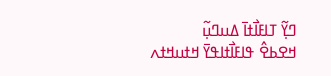ߣߌ߲߬ ߠߊߓߊ߯ߙߊ߫ ߡߎߣߎ߲߬
ߞߐߕߐ߮ ߟߊߓߊ߯ߙߊߟߌ߫ ߞߙߎߞߙߍ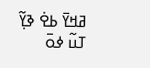ߥߞߌ߫ ߕߐ߭ ߢߌ߲߬ ߠߎ߬ ߦߋ߫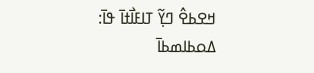ߞߐߕߐ߮ ߣߌ߲߬ ߠߊߓߊ߯ߙߊ߫ ߟߊ߫:
ߡߋߕߊߘߕߊ߫